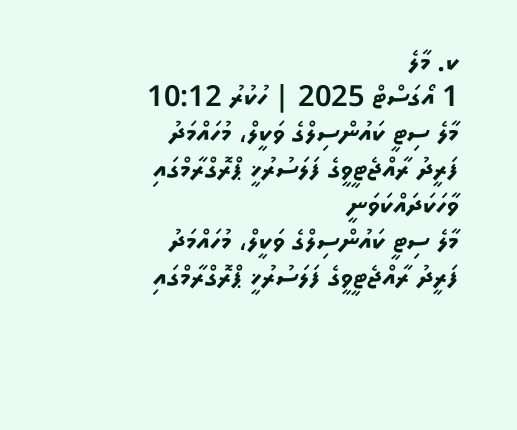ކ. މާލެ
1 އޯގަސްޓް 2025 | ހުކުރު 10:12
މާލެ ސިޓީ ކައުންސިލްގެ ވަކީލް، މުހައްމަދު ފަރީދު ރާއްޖެޓީވީގެ ފަލަސުރުޚީ ޕްރޮގްރާމްގައި ވާހަކަދައްކަވަނީ
މާލެ ސިޓީ ކައުންސިލްގެ ވަކީލް، މުހައްމަދު ފަރީދު ރާއްޖެޓީވީގެ ފަލަސުރުޚީ ޕްރޮގްރާމްގައި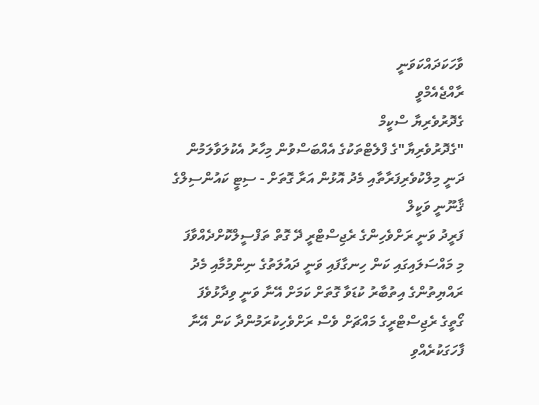ވާހަކަދައްކަވަނީ
ރާއްޖެއެމްވީ
ގެދޮރުވެރިޔާ ސްކީމް
"ގެދޮރުވެރިޔާ"ގެ ފްލެޓްތަކުގެ އެއްބަސްވުން މިހާރު އެކުލަވާލަމުން ދަނީ މިލްކުވެރިފަރާތާއި މެދު އޮޅުން އަރާ ގޮތަށް - ސިޓީ ކައުންސިލްގެ ޤާނޫނީ ވަކީލް
ފަރީދު ވަނީ ރަށްވެހިންގެ ރެޖިސްޓްރީ ދޭ ގޮތް ތަފްސީލްކޮށްދެއްވާފަ
މި މައްސަލައިގައި ކަން ހިނގާފައި ވަނީ ދައުލަތުގެ ނިންމުމާއި މެދު ރައްޔިތުންގެ އިތުބާރު ކުޑަވާ ގޮތަށް ކަމަށް އޭނާ ވަނީ ވިދާޅުވެފަ
ގޯތީގެ ރެޖިސްޓްރީގެ މައްޗަށް ވެސް ރަށްވެހިކުރަމުންދާ ކަން އޭނާ ފާހަގަކުރެއްވި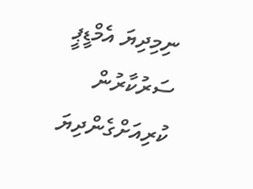ނިމިދިޔަ އެމްޑީޕީ ސަރުކާރުން ކުރިއަށްގެންދިޔަ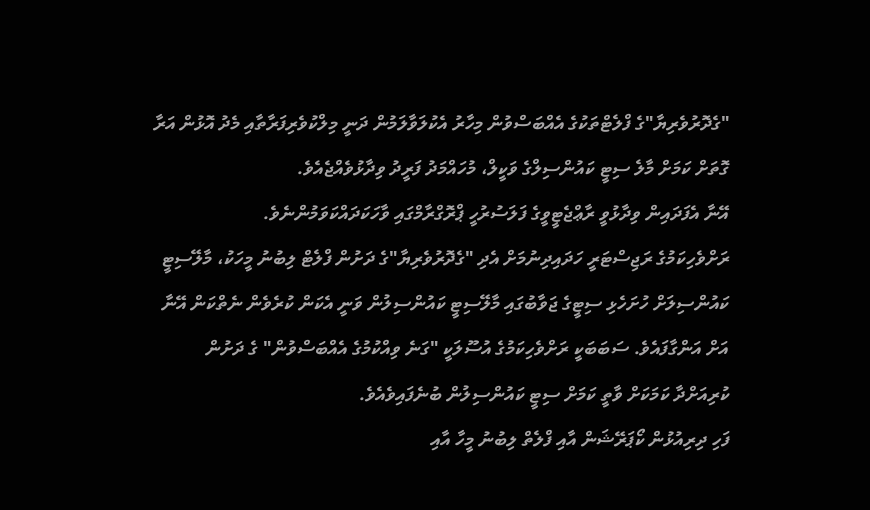"ގެދޮރުވެރިޔާ"ގެ ފްލެޓްތަކުގެ އެއްބަސްވުން މިހާރު އެކުލަވާލަމުން ދަނީ މިލްކުވެރިފަރާތާއި މެދު އޮޅުން އަރާ ގޮތަށް ކަމަށް މާލެ ސިޓީ ކައުންސިލްގެ ވަކީލް، މުހައްމަދު ފަރީދު ވިދާޅުވެއްޖެއެވެ.
އޭނާ އެފަދައިން ވިދާޅުވީ ރާޢްޖެޓީވީގެ ފަލަސުރުހީ ޕްރޮގްރާމްގައި ވާހަކަދައްކަވަމުންނެވެ.
ރަށްވެހިކަމުގެ ރަޖިސްޓަރީ ހަދައިދިނުމަށް އެދި "ގެދޮރުވެރިޔާ"ގެ ދަށުން ފްލެޓް ލިބުނު މީހަކު، މާލޭސިޓީ ކައުންސިލަށް ހުށަހެޅި ސިޓީގެ ޖަވާބުގައި މާލޭސިޓީ ކައުންސިލުން ވަނީ އެކަން ކުރެވެން ނެތްކަން އޭނާ އަށް އަންގާފައެވެ. ސަބަބަކީ ރަށްވެހިކަމުގެ އުސޫލަކީ "ގަނެ ވިއްކުމުގެ އެއްބަސްވުން" ގެ ދަށުން ކުރިއަށްދާ ކަމަކަށް ވާތީ ކަމަށް ސިޓީ ކައުންސިލުން ބުނެފައިވެއެވެ.
ފަހި ދިރިއުޅުން ކޯޕަރޭޝަން އާއި ފްލެތް ލިބުނު މީހާ އާއި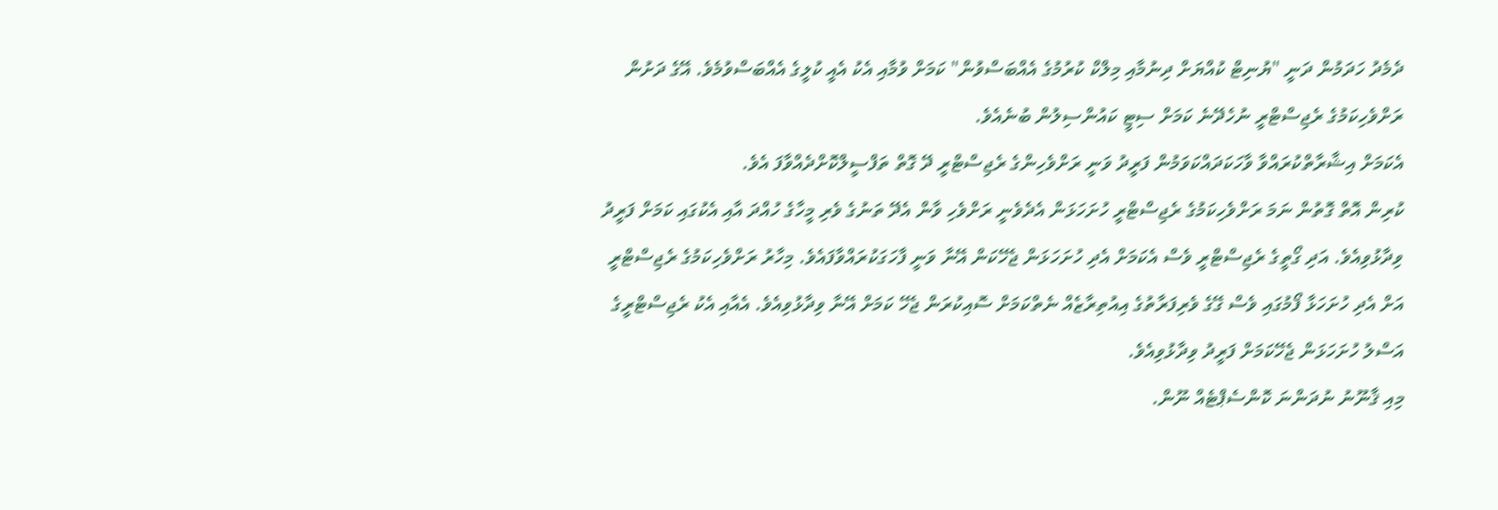ދެމެދު ހަދަމުން ދަނީ "ޔުނިޓް ކުއްޔަށް ދިނުމާއި މިލްކް ކުރުމުގެ އެއްބަސްވުން" ކަމަށް ވުމާއި އެކު އެއީ ކުލީގެ އެއްބަސްވުމެވެ. އޭގެ ދަށުން ރަށްވެހިކަމުގެ ރެޖިސްޓްރީ ނުހެދޭނެ ކަމަށް ސިޓީ ކައުންސިލުން ބުނެއެވެ.
އެކަމަށް އިޝާރާތްކުރައްވާ ވާހަކަދައްކަވަމުން ފަރީދު ވަނީ ރަށްވެހިންގެ ރެޖިސްޓްރީ ދޭ ގޮތް ތަފްސީލްކޮށްދެއްވާފަ އެވެ.
ކުރިން އޮތް ގޮތުން ނަމަ ރަށްވެހިކަމުގެ ރެޖިސްޓްރީ ހުށަހަޅަން އެދެވެނީ ރަށްވެހި ވާން އެދޭ ތަނުގެ ވެރި މީހާގެ ހުއްދަ އާއި އެކުގައި ކަމަށް ފަރީދު ވިދާޅުވިއެވެ. އަދި ގޯތީގެ ރެޖިސްޓްރީ ވެސް އެކަމަށް އެދި ހުށަހަޅަން ޖެހޭކަން އޭނާ ވަނީ ފާހަގަކުރައްވާފައެވެ. މިހާރު ރަށްވެހިކަމުގެ ރެޖިސްޓްރީ އަށް އެދި ހުށަހަޅާ ފޯމުގައި ވެސް ގޭގެ ވެރިފަރާތުގެ އިއުތިރާޒެއް ނެތްކަމަށް ސޮއިކުރަން ޖެހޭ ކަމަށް އޭނާ ވިދާޅުވިއެވެ. އެއާއި އެކު ރެޖިސްޓްރީގެ އަސްލު ހުށަހަޅަން ޖެހޭކަމަށް ފަރީދު ވިދާޅުވިއެވެ.
މިއި ޤާނޫނު ނުދަންނަ ކޮންސެޕްޓެއް ނޫން.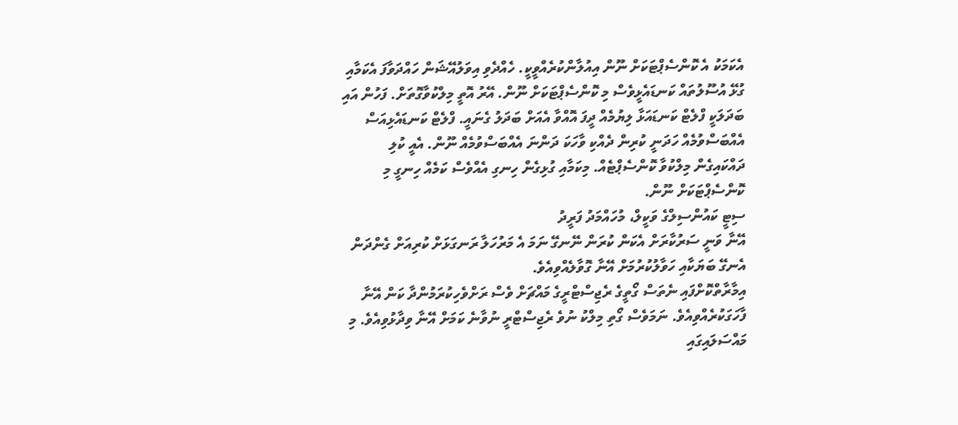އެކަމަކު އެ ކޮންސެޕްޓަކަށް ނޫން އިއުލާންކުރެއްވީކީ. ހެއްދެވި އިވަލުއޭޝަން ހައްދަވާފަ އެކަމާއި ގުޅޭ އުސޫލުތައް ކަނޑައެޅީވެސް މި ކޮންސެޕްޓަކަށް ނޫން. އޭރު އޮތީ މިލްކުވާގޮތަށް. ފަހުން އައި ބަދަލަކީ ފްލެޓް ކަނޑައަޅާ ލިޔުމެއް ދީފަ އޮއްވާ އެއަށް ބަދަލު ގެނައީ. ފްލެޓް ކަނޑައެޅިއަސް އެއްބަސްވުމެއް ހަދަނީ ކުރިން ދެއްކި ވާހަކަ ދަންނަ އެއްބަސްވުމެއް ނޫން. އެއީ ކުލި ދައްކައިގެން މިލްކުވާ ކޮންސެޕްޓެއް. މިކަމާއި ގުޅިގެން ހިނގި އެއްވެސް ކަމެއް ހިނގީ މި ކޮންސެޕްޓަކަށް ނޫން.
ސިޓީ ކައުންސިލްގެ ވަކީލް، މުހައްމަދު ފަރީދު
އޭނާ ވަނީ ސަރުކާރަށް އެކަން ކުރަން ނޭނގޭ ނަމަ އެ މަރުހަލާ ރަނގަޅަށް ކުރިއަށް ގެންދަން އެނގޭ ބަޔަކާއި ހަވާލުކުރުމަށް އޭނާ ގޮވާލެއްވިއެވެ.
އިމާރާތްކޮށްފައި ނެތަސް ގޯތީގެ ރެޖިސްޓްރީގެ މައްޗަށް ވެސް ރަށްވެހިކުރަމުންދާ ކަން އޭނާ ފާހަގަކުރެއްވިއެވެ. ނަމަވެސް ގޯތި މިލްކު ނުވެ ރެޖިސްޓްރީ ނުވާނެ ކަމަށް އޭނާ ވިދާޅުވިއެވެ. މި މައްސަލައިގައި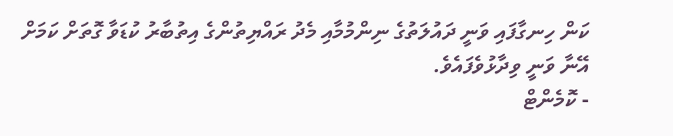ކަން ހިނގާފައި ވަނީ ދައުލަތުގެ ނިންމުމާއި މެދު ރައްޔިތުންގެ އިތުބާރު ކުޑަވާ ގޮތަށް ކަމަށް އޭނާ ވަނީ ވިދާޅުވެފައެވެ.
- ކޮމެންޓް